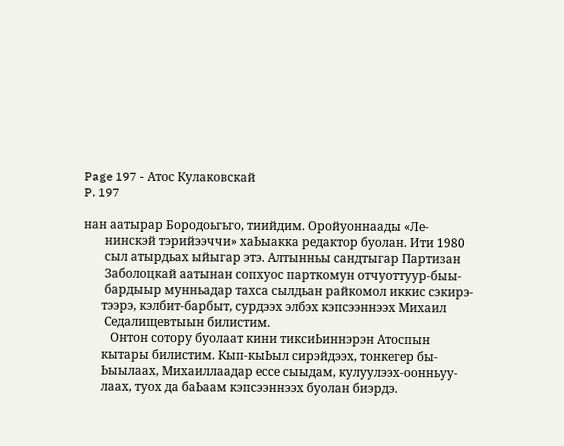Page 197 - Атос Кулаковскай
P. 197

нан аатырар Бородоьгьго, тиийдим. Оройуоннаады «Ле-
       нинскэй тэрийээччи» хаЬыакка редактор буолан. Ити 1980
       сыл атырдьах ыйыгар этэ. Алтынньы сандтыгар Партизан
       Заболоцкай аатынан сопхуос парткомун отчуоттуур-быы-
       бардыыр мунньадар тахса сылдьан райкомол иккис сэкирэ-
      тээрэ, кэлбит-барбыт, сурдээх элбэх кэпсээннээх Михаил
       Седалищевтыын билистим.
         Онтон сотору буолаат кини тиксиЬиннэрэн Атоспын
      кытары билистим. Кып-кыЬыл сирэйдээх, тонкегер бы-
      Ьыылаах, Михаиллаадар ессе сыыдам, кулуулээх-оонньуу-
      лаах, туох да баЬаам кэпсээннээх буолан биэрдэ.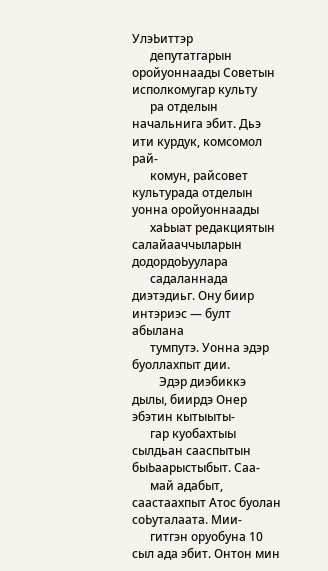УлэЬиттэр
      депутатгарын оройуоннаады Советын исполкомугар культу
      ра отделын начальнига эбит. Дьэ ити курдук, комсомол рай-
      комун, райсовет культурада отделын уонна оройуоннаады
      хаЬыат редакциятын салайааччыларын додордоЬуулара
      садаланнада диэтэдиьг. Ону биир интэриэс — булт абылана
      тумпутэ. Уонна эдэр буоллахпыт дии.
         Эдэр диэбиккэ дылы, биирдэ Онер эбэтин кытыыты-
      гар куобахтыы сылдьан сааспытын быЬаарыстыбыт. Саа-
      май адабыт, саастаахпыт Атос буолан соЬуталаата. Мии-
      гитгэн оруобуна 10 сыл ада эбит. Онтон мин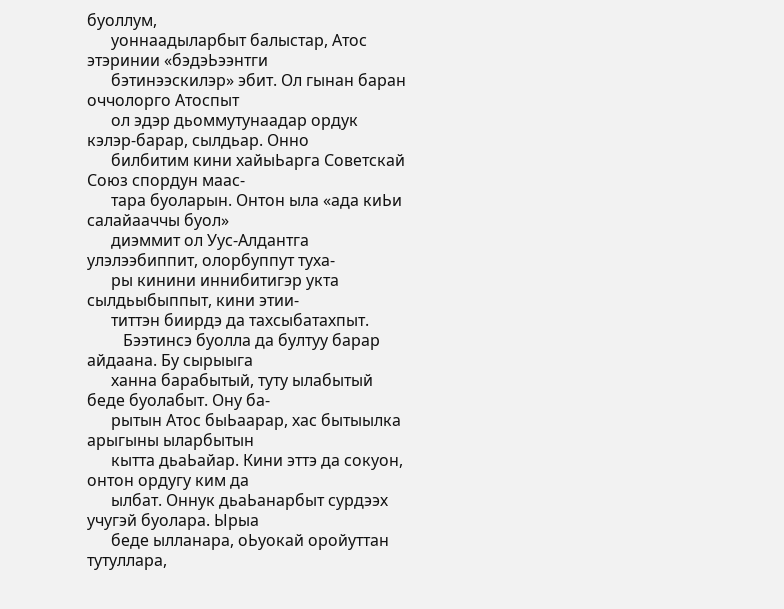буоллум,
      уоннаадыларбыт балыстар, Атос этэринии «бэдэЬээнтги
      бэтинээскилэр» эбит. Ол гынан баран оччолорго Атоспыт
      ол эдэр дьоммутунаадар ордук кэлэр-барар, сылдьар. Онно
      билбитим кини хайыЬарга Советскай Союз спордун маас-
      тара буоларын. Онтон ыла «ада киЬи салайааччы буол»
      диэммит ол Уус-Алдантга улэлээбиппит, олорбуппут туха-
      ры кинини иннибитигэр укта сылдьыбыппыт, кини этии-
      титтэн биирдэ да тахсыбатахпыт.
         Бээтинсэ буолла да бултуу барар айдаана. Бу сырыыга
      ханна барабытый, туту ылабытый беде буолабыт. Ону ба-
      рытын Атос быЬаарар, хас бытыылка арыгыны ыларбытын
      кытта дьаЬайар. Кини эттэ да сокуон, онтон ордугу ким да
      ылбат. Оннук дьаЬанарбыт сурдээх учугэй буолара. Ырыа
      беде ылланара, оЬуокай оройуттан тутуллара,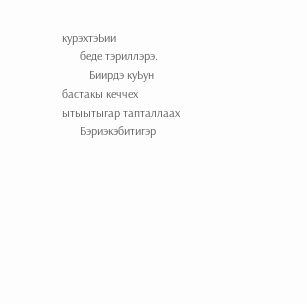курэхтэЬии
      беде тэриллэрэ.
         Биирдэ куЬун бастакы кеччех ытыытыгар тапталлаах
      Бэриэкэбитигэр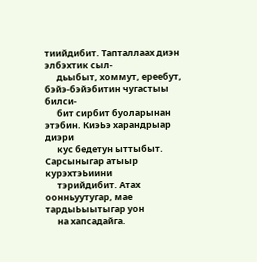тиийдибит. Тапталлаах диэн элбэхтик сыл-
      дьыбыт, хоммут, ереебут, бэйэ-бэйэбитин чугастыы билси-
      бит сирбит буоларынан этэбин. КиэЬэ харандрыар диэри
      кус бедетун ыттыбыт. Сарсыныгар атыыр курэхтэЬиини
      тэрийдибит. Атах оонньуутугар, мае тардыЬыытыгар уон
      на хапсадайга.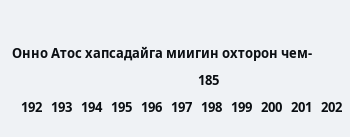Онно Атос хапсадайга миигин охторон чем-
                                                              185
   192   193   194   195   196   197   198   199   200   201   202